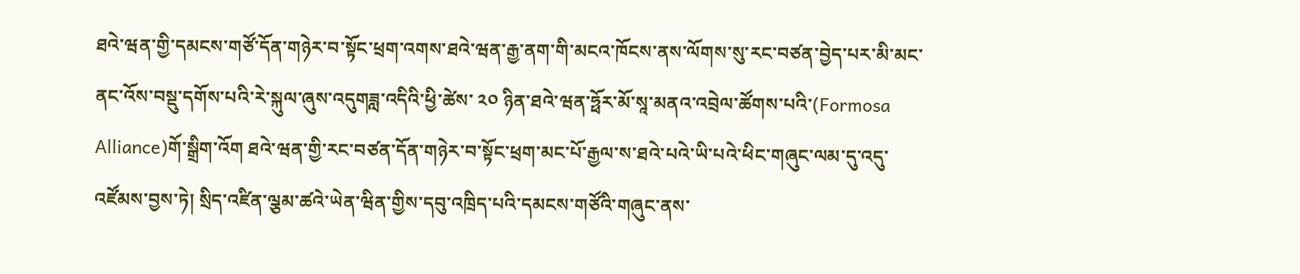ཐའེ་ཝན་གྱི་དམངས་གཙོ་དོན་གཉེར་བ་སྟོང་ཕྲག་འགས་ཐའེ་ཝན་རྒྱ་ནག་གི་མངའ་ཁོངས་ནས་ལོགས་སུ་རང་བཙན་བྱེད་པར་མི་མང་ནང་འོས་བསྡུ་དགོས་པའི་རེ་སྐུལ་ཞུས་འདུགཟླ་འདིའི་ཕྱི་ཚེས་ ༢༠ ཉིན་ཐའེ་ཝན་ཧྥོར་མོ་སཱ་མནའ་འབྲེལ་ཚོགས་པའི་(Formosa Alliance)གོ་སྒྲིག་འོག ཐའེ་ཝན་གྱི་རང་བཙན་དོན་གཉེར་བ་སྟོང་ཕྲག་མང་པོ་རྒྱལ་ས་ཐའེ་པའེ་ཡི་པའེ་ཕིང་གཞུང་ལམ་དུ་འདུ་འཛོམས་བྱས་ཏེ། སྲིད་འཛིན་ལྕམ་ཚའེ་ཡེན་ཝིན་གྱིས་དབུ་འཁྲིད་པའི་དམངས་གཙོའི་གཞུང་ནས་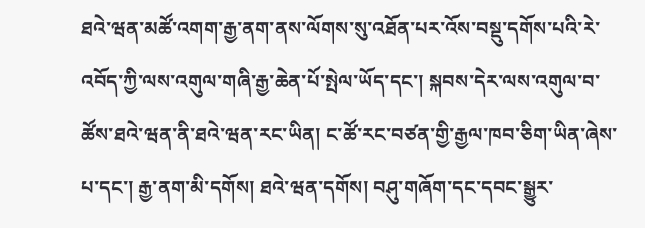ཐའེ་ཝན་མཚོ་འགག་རྒྱ་ནག་ནས་ལོགས་སུ་འཐོན་པར་འོས་བསྡུ་དགོས་པའི་རེ་འབོད་ཀྱི་ལས་འགུལ་གཞི་རྒྱ་ཆེན་པོ་སྤེལ་ཡོད་དང་། སྐབས་དེར་ལས་འགུལ་བ་ཚོས་ཐའེ་ཝན་ནི་ཐའེ་ཝན་རང་ཡིན། ང་ཚོ་རང་བཙན་གྱི་རྒྱལ་ཁབ་ཅིག་ཡིན་ཞེས་པ་དང་། རྒྱ་ནག་མི་དགོས། ཐའེ་ཝན་དགོས། བཤུ་གཞོག་དང་དབང་སྒྱུར་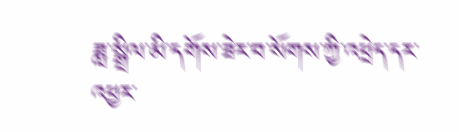ཟླ་སྒྲིལ་མི་དགོས་ཟེར་བ་སོགས་ཀྱི་འཕྲེད་དར་འཕྱར་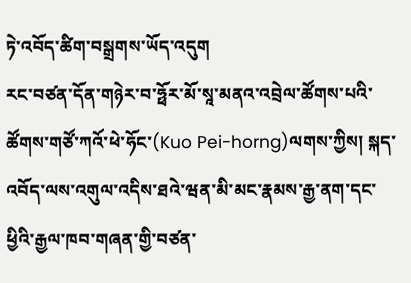ཏེ་འབོད་ཚིག་བསྒྲགས་ཡོད་འདུག
རང་བཙན་དོན་གཉེར་བ་ཧྥོར་མོ་སཱ་མནའ་འབྲེལ་ཚོགས་པའི་ཚོགས་གཙོ་ཀའོ་ཕེ་ཧོང་(Kuo Pei-horng)ལགས་ཀྱིས། སྐད་འབོད་ལས་འགུལ་འདིས་ཐའེ་ཝན་མི་མང་རྣམས་རྒྱ་ནག་དང་ཕྱིའི་རྒྱལ་ཁབ་གཞན་གྱི་བཙན་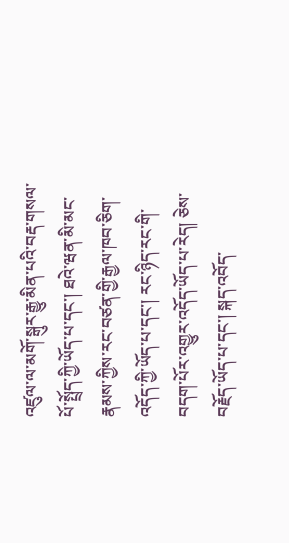འཛུལ་ལ་མགོ་སྒུར་རྒྱུ་མིན་པའི་བརྡ་གསལ་པོ་སྤྲོད་ཀྱི་ཡོད་པ་དང་། ཐའེ་ཝན་མི་མང་རྣམས་ཀྱིས་རང་བཙན་གྱི་རྒྱལ་ཁབ་ཅིག་འདོད་ཀྱི་ཡོད་པ་དང་། རང་ཉིད་རང་གི་བདག་པོར་འགྱུར་འདོད་ཡོད་པ་རེད། ཅེས་བརྗོད་ཡོད་པ་དང་། སྐད་འབོད་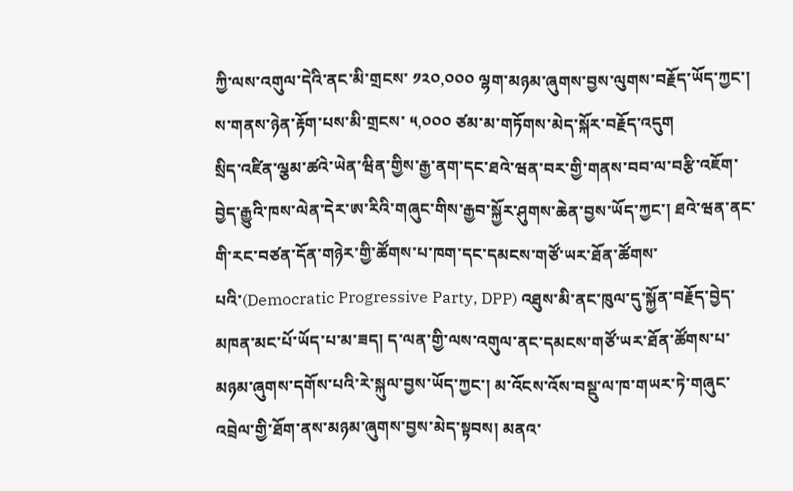ཀྱི་ལས་འགུལ་དེའི་ནང་མི་གྲངས་ ༡༢༠,༠༠༠ ལྷག་མཉམ་ཞུགས་བྱས་ལུགས་བརྗོད་ཡོད་ཀྱང་། ས་གནས་ཉེན་རྟོག་པས་མི་གྲངས་ ༥,༠༠༠ ཙམ་མ་གཏོགས་མེད་སྐོར་བརྗོད་འདུག
སྲིད་འཛིན་ལྕམ་ཚའེ་ཡེན་ཝིན་གྱིས་རྒྱ་ནག་དང་ཐའེ་ཝན་བར་གྱི་གནས་བབ་ལ་བརྩི་འཇོག་བྱེད་རྒྱུའི་ཁས་ལེན་དེར་ཨ་རིའི་གཞུང་གིས་རྒྱབ་སྐྱོར་ཤུགས་ཆེན་བྱས་ཡོད་ཀྱང་། ཐའེ་ཝན་ནང་གི་རང་བཙན་དོན་གཉེར་གྱི་ཚོགས་པ་ཁག་དང་དམངས་གཙོ་ཡར་ཐོན་ཚོགས་པའི་(Democratic Progressive Party, DPP) འཐུས་མི་ནང་ཁུལ་དུ་སྐྱོན་བརྗོད་བྱེད་མཁན་མང་པོ་ཡོད་པ་མ་ཟད། ད་ལན་གྱི་ལས་འགུལ་ནང་དམངས་གཙོ་ཡར་ཐོན་ཚོགས་པ་མཉམ་ཞུགས་དགོས་པའི་རེ་སྐུལ་བྱས་ཡོད་ཀྱང་། མ་འོངས་འོས་བསྡུ་ལ་ཁ་གཡར་ཏེ་གཞུང་འབྲེལ་གྱི་ཐོག་ནས་མཉམ་ཞུགས་བྱས་མེད་སྟབས། མནའ་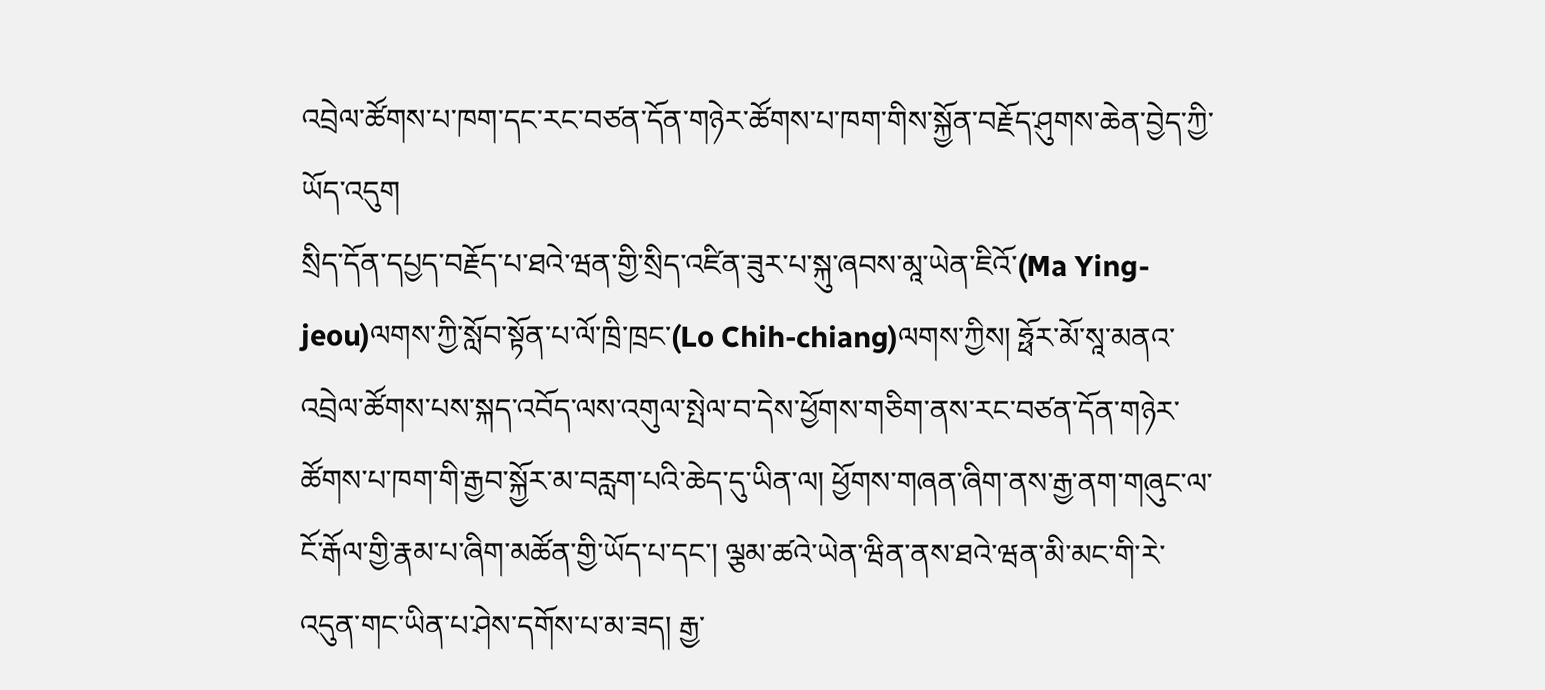འབྲེལ་ཚོགས་པ་ཁག་དང་རང་བཙན་དོན་གཉེར་ཚོགས་པ་ཁག་གིས་སྐྱོན་བརྗོད་ཤུགས་ཆེན་བྱེད་ཀྱི་ཡོད་འདུག
སྲིད་དོན་དཔྱད་བརྗོད་པ་ཐའེ་ཝན་གྱི་སྲིད་འཛིན་ཟུར་པ་སྐུ་ཞབས་མཱ་ཡེན་ཇིའོ་(Ma Ying-jeou)ལགས་ཀྱི་སློབ་སྟོན་པ་ལོ་ཁྲི་ཁྲང་(Lo Chih-chiang)ལགས་ཀྱིས། ཧྥོར་མོ་སཱ་མནའ་འབྲེལ་ཚོགས་པས་སྐད་འབོད་ལས་འགུལ་སྤེལ་བ་དེས་ཕྱོགས་གཅིག་ནས་རང་བཙན་དོན་གཉེར་ཚོགས་པ་ཁག་གི་རྒྱབ་སྐྱོར་མ་བརླག་པའི་ཆེད་དུ་ཡིན་ལ། ཕྱོགས་གཞན་ཞིག་ནས་རྒྱ་ནག་གཞུང་ལ་ངོ་རྒོལ་གྱི་རྣམ་པ་ཞིག་མཚོན་གྱི་ཡོད་པ་དང་། ལྕམ་ཚའེ་ཡེན་ཝིན་ནས་ཐའེ་ཝན་མི་མང་གི་རེ་འདུན་གང་ཡིན་པ་ཤེས་དགོས་པ་མ་ཟད། རྒྱ་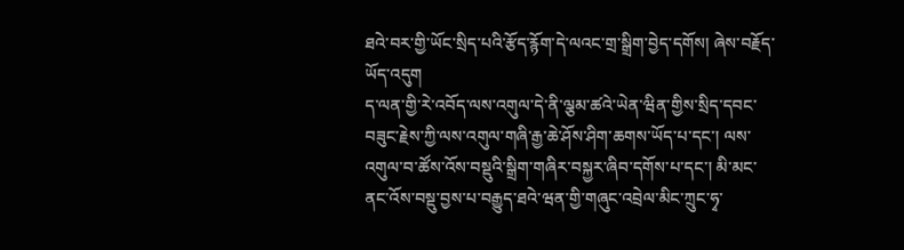ཐའེ་བར་གྱི་ཡོང་སྲིད་པའི་རྩོད་རྙོག་དེ་ལའང་གྲ་སྒྲིག་བྱེད་དགོས། ཞེས་བརྗོད་ཡོད་འདུག
ད་ལན་གྱི་རེ་འབོད་ལས་འགུལ་དེ་ནི་ལྕམ་ཚའེ་ཡེན་ཝིན་གྱིས་སྲིད་དབང་བཟུང་རྗེས་ཀྱི་ལས་འགུལ་གཞི་རྒྱ་ཆེ་ཤོས་ཤིག་ཆགས་ཡོད་པ་དང་། ལས་འགུལ་བ་ཚོས་འོས་བསྡུའི་སྒྲིག་གཞིར་བསྐྱར་ཞིབ་དགོས་པ་དང་། མི་མང་ནང་འོས་བསྡུ་བྱས་པ་བརྒྱུད་ཐའེ་ཝན་གྱི་གཞུང་འབྲེལ་མིང་ཀྲུང་ཧྭ་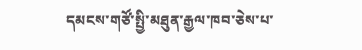དམངས་གཙོ་སྤྱི་མཐུན་རྒྱལ་ཁབ་ཅེས་པ་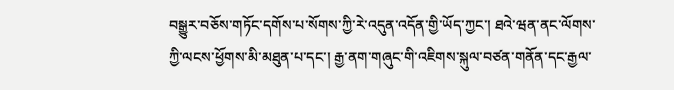བསྒྱུར་བཅོས་གཏོང་དགོས་པ་སོགས་ཀྱི་རེ་འདུན་འདོན་གྱི་ཡོད་ཀྱང་། ཐའེ་ཝན་ནང་ལོགས་ཀྱི་ལངས་ཕྱོགས་མི་མཐུན་པ་དང་། རྒྱ་ནག་གཞུང་གི་འཇིགས་སྐུལ་བཙན་གནོན་དང་རྒྱལ་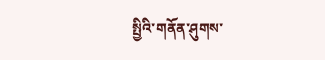སྤྱིའི་གནོན་ཤུགས་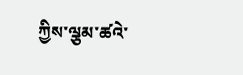ཀྱིས་ལྕམ་ཚའེ་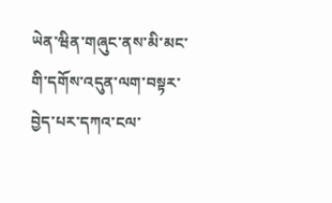ཡེན་ཝིན་གཞུང་ནས་མི་མང་གི་དགོས་འདུན་ལག་བསྟར་བྱེད་པར་དཀའ་ངལ་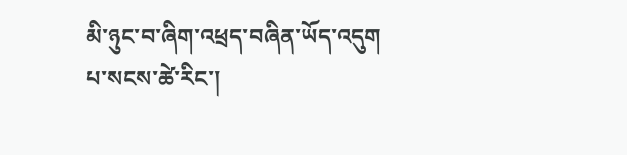མི་ཉུང་བ་ཞིག་འཕྲད་བཞིན་ཡོད་འདུག
པ་སངས་ཚེ་རིང་།